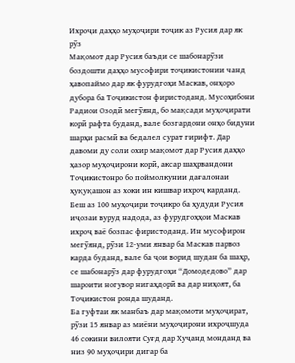Ихроҷи даҳҳо муҳоҷири тоҷик аз Русия дар як рӯз
Мақомот дар Русия баъди се шабонарӯзи боздошти даҳҳо мусофири тоҷикистонии чанд ҳавопаймо дар як фурудгоҳи Маскав, онҳоро дубора ба Тоҷикистон фиристоданд. Мусоҳибони Радиои Озодӣ мегӯянд, бо мақсади муҳоҷирати корӣ рафта буданд, вале бозгардони онҳо бидуни шарҳи расмӣ ва бедалел сурат гирифт. Дар давоми ду соли охир мақомот дар Русия даҳҳо ҳазор муҳоҷирони корӣ, аксар шаҳрвандони Тоҷикистонро бо поймолкунии дағалонаи ҳуқуқашон аз хоки ин кишвар ихроҷ карданд.
Беш аз 100 муҳоҷири тоҷикро ба ҳудуди Русия иҷозаи вуруд надода, аз фурудгоҳҳои Маскав ихроҷ ваё бозпас фиристоданд. Ин мусофирон мегӯянд, рӯзи 12-уми январ ба Маскав парвоз карда буданд, вале ба ҷои ворид шудан ба шаҳр, се шабонарӯз дар фурудгоҳи “Домодедово” дар шароити ногувор нигаҳдорӣ ва дар ниҳоят, ба Тоҷикистон ронда шуданд.
Ба гуфтаи як манбаъ дар мақомоти муҳоҷират, рӯзи 15 январ аз миёни муҳоҷирони ихроҷшуда 46 сокини вилояти Суғд дар Хуҷанд монданд ва низ 90 муҳоҷири дигар ба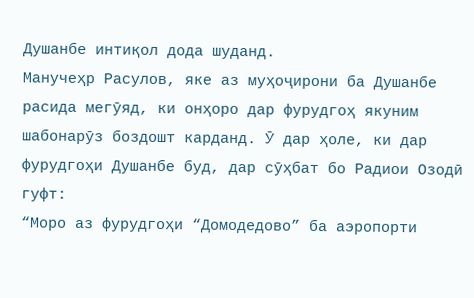Душанбе интиқол дода шуданд.
Манучеҳр Расулов, яке аз муҳоҷирони ба Душанбе расида мегӯяд, ки онҳоро дар фурудгоҳ якуним шабонарӯз боздошт карданд. Ӯ дар ҳоле, ки дар фурудгоҳи Душанбе буд, дар сӯҳбат бо Радиои Озодӣ гуфт:
“Моро аз фурудгоҳи “Домодедово” ба аэропорти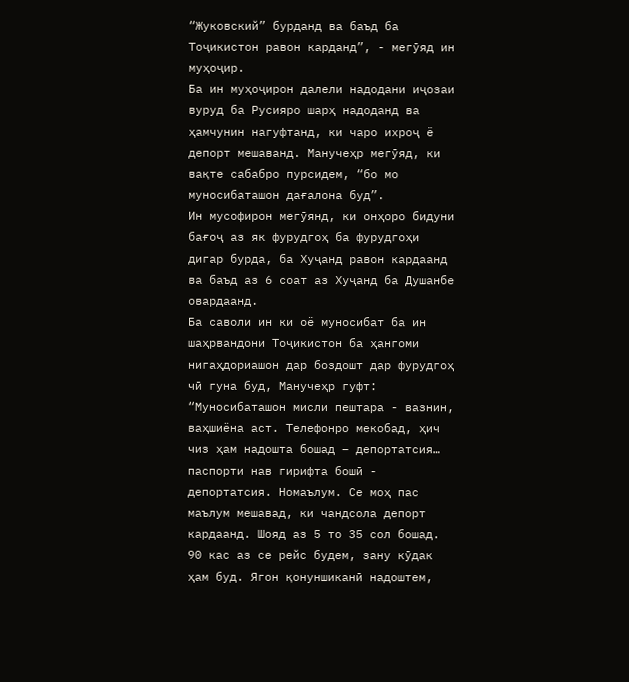“Жуковский” бурданд ва баъд ба Тоҷикистон равон карданд”, - мегӯяд ин муҳоҷир.
Ба ин муҳоҷирон далели надодани иҷозаи вуруд ба Русияро шарҳ надоданд ва ҳамчунин нагуфтанд, ки чаро ихроҷ ё депорт мешаванд. Манучеҳр мегӯяд, ки вақте сабабро пурсидем, “бо мо муносибаташон дағалона буд”.
Ин мусофирон мегӯянд, ки онҳоро бидуни бағоҷ аз як фурудгоҳ ба фурудгоҳи дигар бурда, ба Хуҷанд равон кардаанд ва баъд аз 6 соат аз Хуҷанд ба Душанбе овардаанд.
Ба саволи ин ки оё муносибат ба ин шаҳрвандони Тоҷикистон ба ҳангоми нигаҳдориашон дар боздошт дар фурудгоҳ чӣ гуна буд, Манучеҳр гуфт:
“Муносибаташон мисли пештара - вазнин, ваҳшиёна аст. Телефонро мекобад, ҳич чиз ҳам надошта бошад – депортатсия… паспорти нав гирифта бошӣ - депортатсия. Номаълум. Се моҳ пас маълум мешавад, ки чандсола депорт кардаанд. Шояд аз 5 то 35 сол бошад. 90 кас аз се рейс будем, зану кӯдак ҳам буд. Ягон қонуншиканӣ надоштем,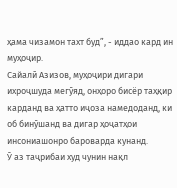ҳама чизамон тахт буд”, - иддао кард ин муҳоҷир.
Сайалӣ Азизов, муҳоҷири дигари ихроҷшуда мегӯяд, онҳоро бисёр таҳқир карданд ва ҳатто иҷоза намедоданд, ки об бинӯшанд ва дигар ҳоҷатҳои инсониашонро бароварда кунанд.
Ӯ аз таҷрибаи худ чунин нақл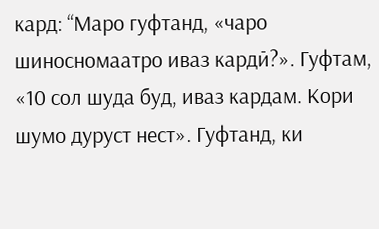кард: “Маро гуфтанд, «чаро шиносномаатро иваз кардӣ?». Гуфтам, «10 сол шуда буд, иваз кардам. Кори шумо дуруст нест». Гуфтанд, ки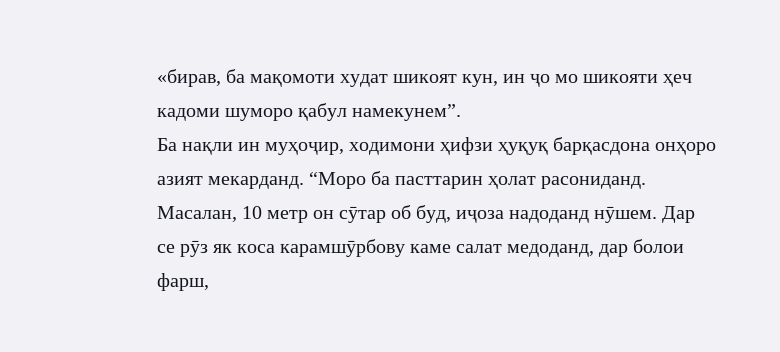«бирав, ба мақомоти худат шикоят кун, ин ҷо мо шикояти ҳеч кадоми шуморо қабул намекунем”.
Ба нақли ин муҳоҷир, ходимони ҳифзи ҳуқуқ барқасдона онҳоро азият мекарданд. “Моро ба пасттарин ҳолат расониданд. Масалан, 10 метр он сӯтар об буд, иҷоза надоданд нӯшем. Дар се рӯз як коса карамшӯрбову каме салат медоданд, дар болои фарш,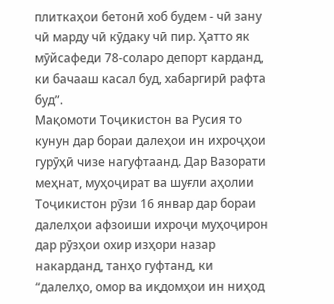плиткаҳои бетонӣ хоб будем - чӣ зану чӣ марду чӣ кӯдаку чӣ пир. Ҳатто як мӯйсафеди 78-соларо депорт карданд, ки бачааш касал буд, хабаргирӣ рафта буд”.
Мақомоти Тоҷикистон ва Русия то кунун дар бораи далеҳои ин ихроҷҳои гурӯҳӣ чизе нагуфтаанд. Дар Вазорати меҳнат, муҳоҷират ва шуғли аҳолии Тоҷикистон рӯзи 16 январ дар бораи далелҳои афзоиши ихроҷи муҳоҷирон дар рӯзҳои охир изҳори назар накарданд, танҳо гуфтанд, ки “далелҳо, омор ва иқдомҳои ин ниҳод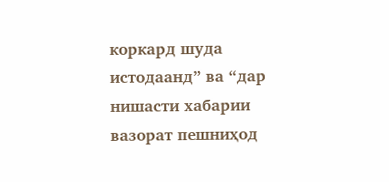коркард шуда истодаанд” ва “дар нишасти хабарии вазорат пешниҳод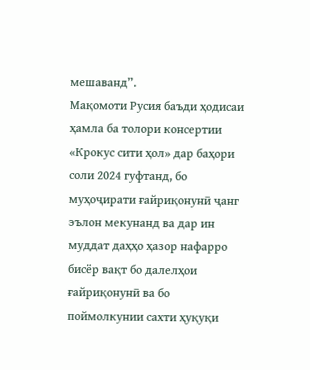мешаванд”.
Мақомоти Русия баъди ҳодисаи ҳамла ба толори консертии «Крокус сити ҳол» дар баҳори соли 2024 гуфтанд, бо муҳоҷирати ғайриқонунӣ ҷанг эълон мекунанд ва дар ин муддат даҳҳо ҳазор нафарро бисёр вақт бо далелҳои ғайриқонунӣ ва бо поймолкунии сахти ҳуқуқи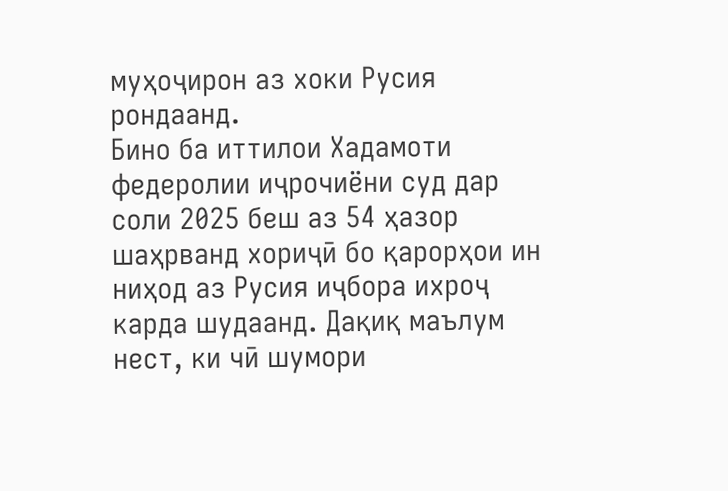муҳоҷирон аз хоки Русия рондаанд.
Бино ба иттилои Хадамоти федеролии иҷрочиёни суд дар соли 2025 беш аз 54 ҳазор шаҳрванд хориҷӣ бо қарорҳои ин ниҳод аз Русия иҷбора ихроҷ карда шудаанд. Дақиқ маълум нест, ки чӣ шумори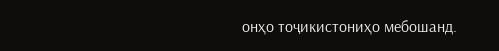онҳо тоҷикистониҳо мебошанд.